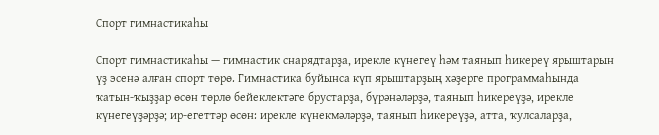Спорт гимнастикаһы

Спорт гимнастикаһы — гимнастик снарядтарҙа, ирекле күнегеү һәм таянып һикереү ярыштарын үҙ эсенә алған спорт төрө. Гимнастика буйынса күп ярыштарҙың хәҙерге программаһында ҡатын-ҡыҙҙар өсөн төрлө бейеклектәге брустарҙа, бүрәнәләрҙә, таянып һикереүҙә, ирекле күнегеүҙәрҙә; ир-егеттәр өсөн: ирекле күнекмәләрҙә, таянып һикереүҙә, атта, ҡулсаларҙа,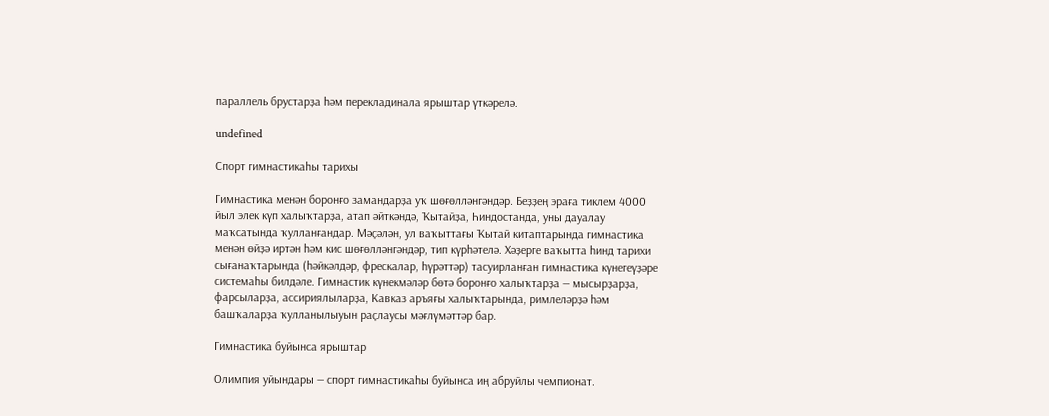параллель брустарҙа һәм перекладинала ярыштар үткәрелә.

undefined

Спорт гимнастикаһы тарихы

Гимнастика менән боронғо замандарҙа уҡ шөғөлләнгәндәр. Беҙҙең эраға тиклем 4000 йыл элек күп халыҡтарҙа, атап әйткәндә, Ҡытайҙа, Һиндостанда, уны дауалау маҡсатында ҡулланғандар. Мәҫәлән, ул ваҡыттағы Ҡытай китаптарында гимнастика менән өйҙә иртән һәм кис шөғөлләнгәндәр, тип күрһәтелә. Хәҙерге ваҡытта һинд тарихи сығанаҡтарында (һәйкәлдәр, фрескалар, һүрәттәр) тасуирланған гимнастика күнегеүҙәре системаһы билдәле. Гимнастик күнекмәләр бөтә боронғо халыҡтарҙа — мысырҙарҙа, фарсыларҙа, ассириялыларҙа, Кавказ аръяғы халыҡтарында, римлеләрҙә һәм башҡаларҙа ҡулланылыуын раҫлаусы мәғлүмәттәр бар.

Гимнастика буйынса ярыштар

Олимпия уйындары — спорт гимнастикаһы буйынса иң абруйлы чемпионат.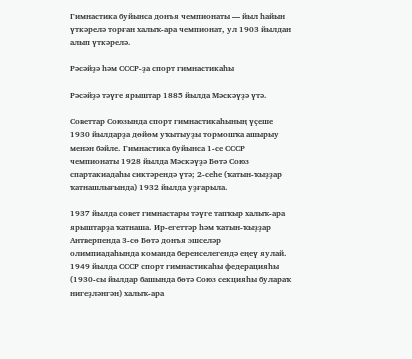Гимнастика буйынса донъя чемпионаты — йыл һайын үткәрелә торған халыҡ-ара чемпионат, ул 1903 йылдан алып үткәрелә.

Рәсәйҙә һәм СССР-ҙа спорт гимнастикаһы

Рәсәйҙә тәүге ярыштар 1885 йылда Мәскәүҙә үтә.

Советтар Союзында спорт гимнастикаһының үҫеше 1930 йылдарҙа дөйөм уҡытыуҙы тормошҡа ашырыу менән бәйле. Гимнастика буйынса 1-се СССР чемпионаты 1928 йылда Мәскәүҙә Бөтә Союз спартакиадаһы сиктәрендә үтә; 2-сеһе (ҡатын-ҡыҙҙар ҡатнашлығында) 1932 йылда уҙғарыла.

1937 йылда совет гимнастары тәүге тапҡыр халыҡ-ара ярыштарҙа ҡатнаша. Ир-егеттәр һәм ҡатын-ҡыҙҙар Антверпенда 3-сө Бөтә донъя эшселәр олимпиадаһында команда беренселегендә еңеү яулай. 1949 йылда СССР спорт гимнастикаһы федерацияһы (1930-сы йылдар башында бөтә Союз секцияһы булараҡ нигеҙләнгән) халыҡ-ара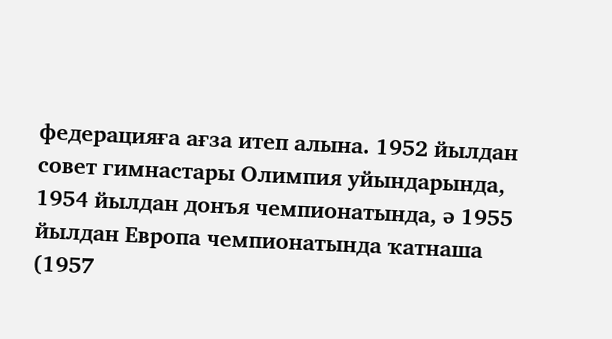федерацияға ағза итеп алына. 1952 йылдан совет гимнастары Олимпия уйындарында, 1954 йылдан донъя чемпионатында, ә 1955 йылдан Европа чемпионатында ҡатнаша (1957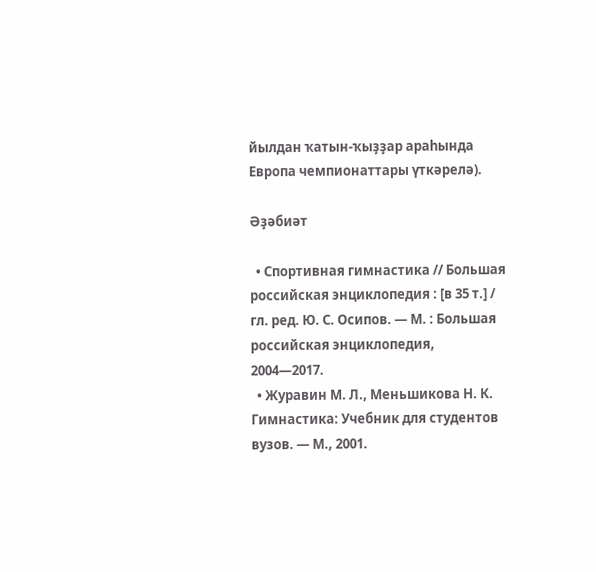йылдан ҡатын-ҡыҙҙар араһында Европа чемпионаттары үткәрелә).

Әҙәбиәт

  • Спортивная гимнастика // Большая российская энциклопедия : [в 35 т.] / гл. ред. Ю. С. Осипов. — М. : Большая российская энциклопедия, 2004—2017.
  • Журавин М. Л., Меньшикова Н. К. Гимнастика: Учебник для студентов вузов. — М., 2001.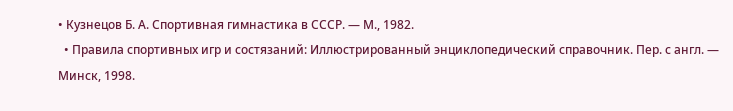• Кузнецов Б. А. Спортивная гимнастика в СССР. — М., 1982.
  • Правила спортивных игр и состязаний: Иллюстрированный энциклопедический справочник. Пер. с англ. — Минск, 1998.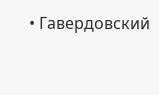• Гавердовский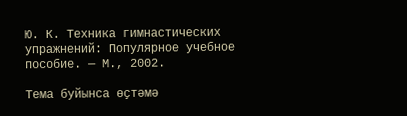Ю. К. Техника гимнастических упражнений: Популярное учебное пособие. — М., 2002.

Тема буйынса өҫтәмә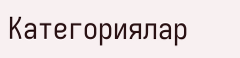Категориялар